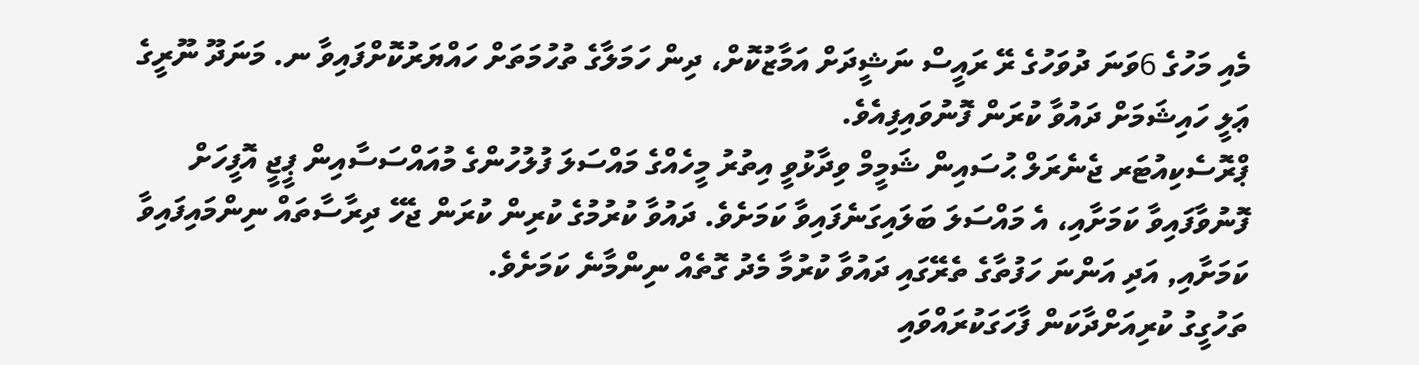މެއި މަހުގެ 6ވަނަ ދުވަހުގެ ރޭ ރައީސް ނަޝީދަށް އަމާޒުކޮށް، ދިން ހަމަލާގެ ތުހުމަތަށް ހައްޔަރުކޮށްފައިވާ ނ. މަނަދޫ ނޫރީގެ ޢަލީ ހައިޝަމަށް ދައުވާ ކުރަން ފޮނުވައިފިއެވެ.
ޕްރޮސެކިއުޓަރ ޖެނެރަލް ޙުސައިން ޝަމީމް ވިދާޅުވީ އިތުރު މީހެއްގެ މައްސަލަ ފުލުހުންގެ މުއައްސަސާއިން ޕީޖީ އޮފީހަށް ފޮނުވާފައިވާ ކަމަށާއި، އެ މައްސަލަ ބަލައިގަނެފައިވާ ކަމަށެވެ. ދައުވާ ކުރުމުގެ ކުރިން ކުރަން ޖެހޭ ދިރާސާތައް ނިންމައިފައިވާ ކަމަށާއި, އަދި އަންނަ ހަފުތާގެ ތެރޭގައި ދައުވާ ކުރުމާ މެދު ގޮތެއް ނިންމާނެ ކަމަށެވެ.
ތަހުގީގު ކުރިއަށްދާކަން ފާހަގަކުރައްވައި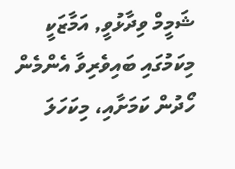ޝަމީމް ވިދާޅުވީ, އަމާޒަކީ މިކަމުގައި ބައިވެރިވާ އެންމެން ހޯދުން ކަމަށާއި، މިކަހަލަ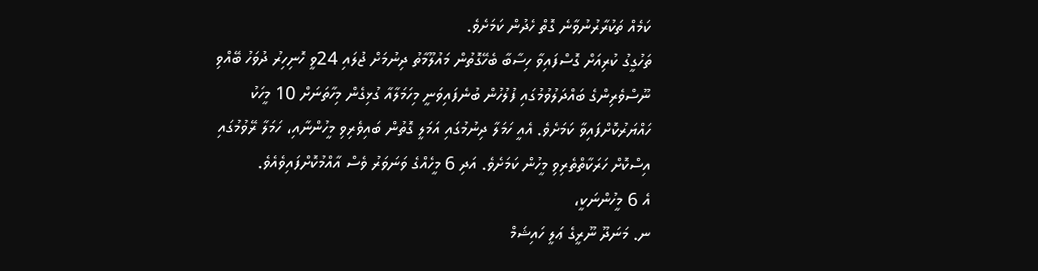ކަމެއް ތަކުރާރުނުވާނެ ގޮތް ހެދުން ކަމަށެވެ.
ތަހުގީގު ކުރިއަށް ގޮސްފައިވާ ހިސާބާ ބެހޭގޮތުން މައުލޫމާތު ދިނުމަށް ޖުލައި 24ވީ ހޮނިހިރު ދުވަހު ބޭއްވި ނޫސްވެރިންގެ ބައްދަލުވުމުގައި ފުލުހުން ބުނެފައިވަނީ މިހަމަލާއާ ގުޅިގެން މިހާތަނަށް 10 މީހަކު ހައްޔަރުކޮށްފައިވާ ކަމަށެވެ. އެއީ ހަމަލާ ދިނުމުގައި އަމަލީ ގޮތުން ބައިވެރިވި މީހުންނާއި، ހަމަލާ ރޭވުމުގައި އިސްކޮށް ހަރަކާތްތެރިވި މީހުން ކަމަށެވެ. އަދި 6 މީހެއްގެ ވަނަވަރު ވެސް އާއްމުކޮށްފައިވެއެވެ.
އެ 6 މީހުންނަކީ،
ނ. މަނަދޫ ނޫރީގެ ޢަލީ ހައިޝަމް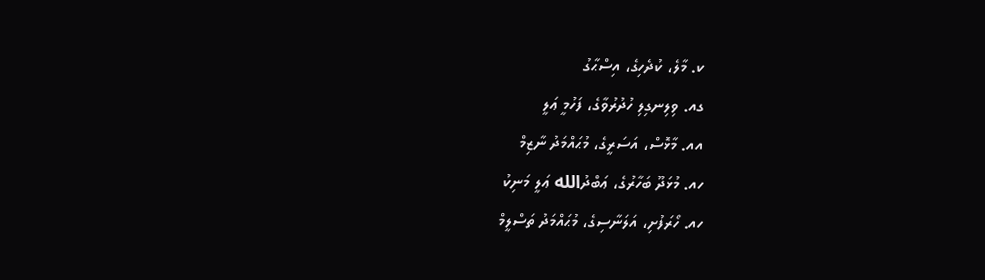ކ. މާލެ، ކުދެހިގެ، އިސްޙާގު
ގއ. ވިލިނގިލި ހުދުރުވާގެ، ފަހުމީ ޢަލީ
އއ. މާޅޮސް، އަސަރީގެ، މުޙައްމަދު ނާޒިމް
ހއ. މުޅަދޫ ބަހާރުގެ، ޢަބްދުالله ޢަލީ މަނިކު
ހއ. ހޯރަފުށި، އަލަނާސިގެ، މުޙައްމަދު ތަސްލީމް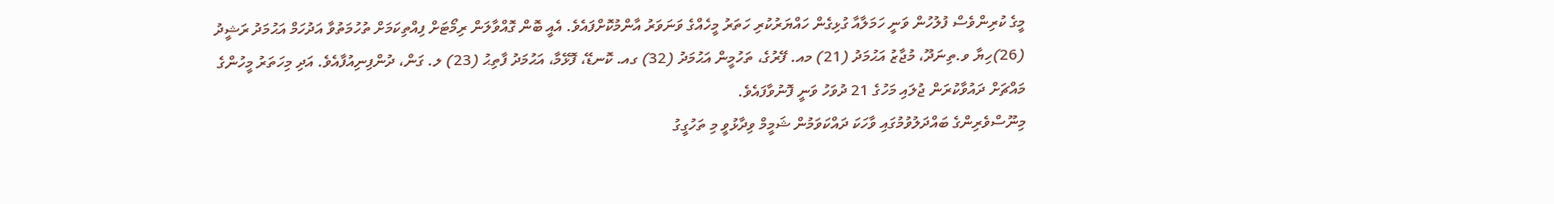މީގެ ކުރިންވެސް ފުލުހުން ވަނީ ހަމަލާއާ ގުޅިގެން ހައްޔަރުކުރި ހަތަރު މީހެއްގެ ވަނަވަރު އާންމުކޮށްފައެވެ. އެއީ ބޮން ގޮއްވާލަން ރިމޯޓަށް ފިއްތިކަމަށް ތުހުމަތުވާ އަދުހަމް އަޙުމަދު ރަޝީދު (26)ހިޔާ ވ.ތިނަދޫ، މުޖާޒު އަޙުމަދު (21) މއ. ފޭރުގެ، ތަހުމީން އަޙުމަދު (32) ގއ. ކޮނޑޭ، ފޮޅޭމާ، އަޙުމަދު ފާތިޙު (23) ލ. ގަން، ދުންފިނިއުފާއެވެ. އަދި މިހަތަރު މީހުންގެ މައްޗަށް ދައުވާކުރަން ޖުލައި މަހުގެ 21 ދުވަހު ވަނީ ފޮނުވާފައެވެ.
މިނޫސްވެރިންގެ ބައްދަލުވުމުގައި ވާހަކަ ދައްކަވަމުން ޝަމީމް ވިދާޅުވީ މި ތަހުގީގު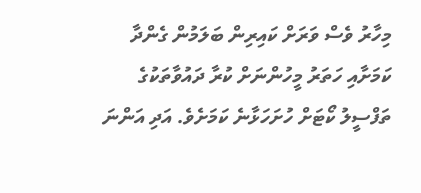މިހާރު ވެސް ވަރަށް ކައިރިން ބަލަމުން ގެންދާ ކަމަށާއި ހަތަރު މީހުންނަށް ކުރާ ދައުވާތަކުގެ ތަފްސީލު ކޯޓަށް ހުށަހަޅާނެ ކަމަށެވެ. އަދި އަންނަ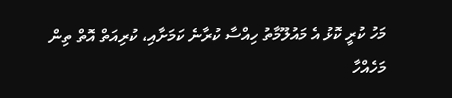މަހު ކުރީ ކޮޅު އެ މައުލޫމާތު ހިއްސާ ކުރާނެ ކަމަށާއި، ކުރިއަތް އޮތް ތިން މަހެއްހާ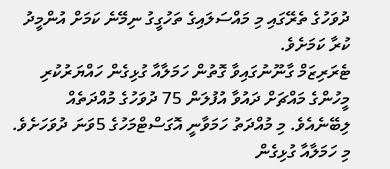ދުވަހުގެ ތެރޭގައި މި މައްސަލައިގެ ތަހުގީގު ނިމޭނެ ކަމަށް އުންމީދު ކުރާ ކަމަށެވެ.
ޓެރަރިޒަމް ގާނޫނުގައިވާ ގޮތުން ހަމަލާއާ ގުޅިގެން ހައްޔަރުކުރި މީހުންގެ މައްޗަށް ދައުވާ އުފުލަން 75 ދުވަހުގެ މުއްދަތެއް ލިބޭނެއެވެ. މި މުއްދަތު ހަމަވާނީ އޮގަސްޓްމަހުގެ 5ވަނަ ދުވަހަށެވެ.
މި ހަމަލާއާ ގުޅިގެން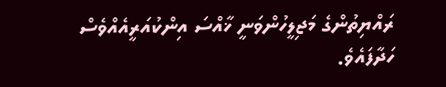ރައްޔިތުންގެ މަޖިލީހުންވަނީ ޚާއްސަ އިންކުއަރީއެއްވެސް ހަދާފައެވެ.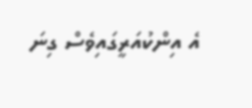އެ އިންކުއަރީގައިވެސް ގިނަ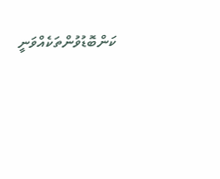ކަންބޮޑުވުންތަކެއްވަނީ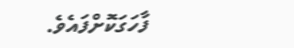ފާހަގަކޮށްފައެވެ.